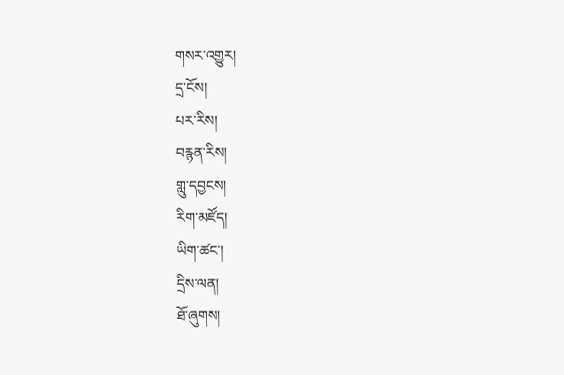གསར་འགྱུར།
དྲ་ངོས།
པར་རིས།
བརྙན་རིས།
གླུ་དབྱངས།
རིག་མཛོད།
ཡིག་ཚང་།
དྲིས་ལན།
ཐོ་ཞུགས།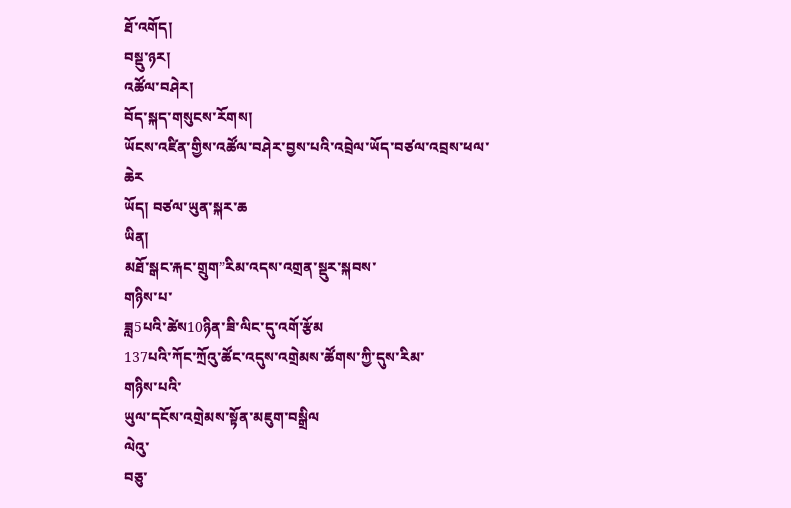ཐོ་འགོད།
བསྡུ་ཉར།
འཚོལ་བཤེར།
བོད་སྐད་གསུངས་རོགས།
ཡོངས་འཛིན་གྱིས་འཚོལ་བཤེར་བྱས་པའི་འབྲེལ་ཡོད་བཙལ་འབྲས་ཕལ་ཆེར
ཡོད། བཙལ་ཡུན་སྐར་ཆ
ཡིན།
མཐོ་སྒང་རྐང་གྲུག”རིམ་འདས་འགྲན་སྡུར་སྐབས་
གཉིས་པ་
ཟླ5པའི་ཚེས10ཉིན་ཟི་ལིང་དུ་འགོ་རྩོམ
137པའི་ཀོང་ཀྲོའུ་ཚོང་འདུས་འགྲེམས་ཚོགས་ཀྱི་དུས་རིམ་
གཉིས་པའི་
ཡུལ་དངོས་འགྲེམས་སྟོན་མཇུག་བསྒྲིལ
ལེའུ་
བཅུ་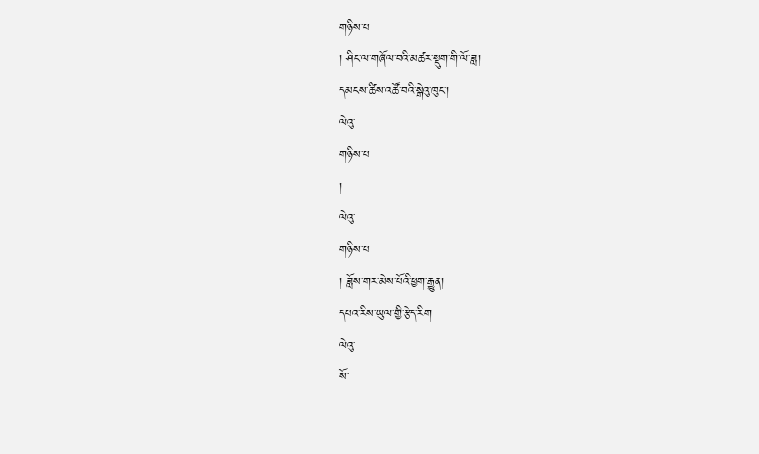གཉིས་པ
། ཤིང་ལ་གཞོལ་བའི་མཚར་སྡུག་གི་ལོ་ཟླ།
དམངས་ཚིས་འཚོ་བའི་སྒེའུ་ཁུང་།
ལེའུ་
གཉིས་པ
།
ལེའུ་
གཉིས་པ
། ཟློས་གར་མེས་པོའི་ཕྱག་རྒྱུན།
དཔའ་རིས་ཡུལ་གྱི་རྩེད་རིག
ལེའུ་
སོ་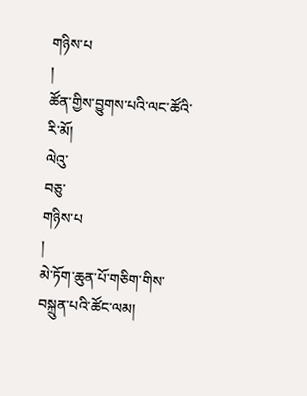གཉིས་པ
།
ཚོན་གྱིས་བྱུགས་པའི་ལང་ཚོའི་རི་མོ།
ལེའུ་
བཅུ་
གཉིས་པ
།
མེ་ཏོག་ཆུན་པོ་གཅིག་གིས་བསྐྲུན་པའི་ཚོང་ལམ།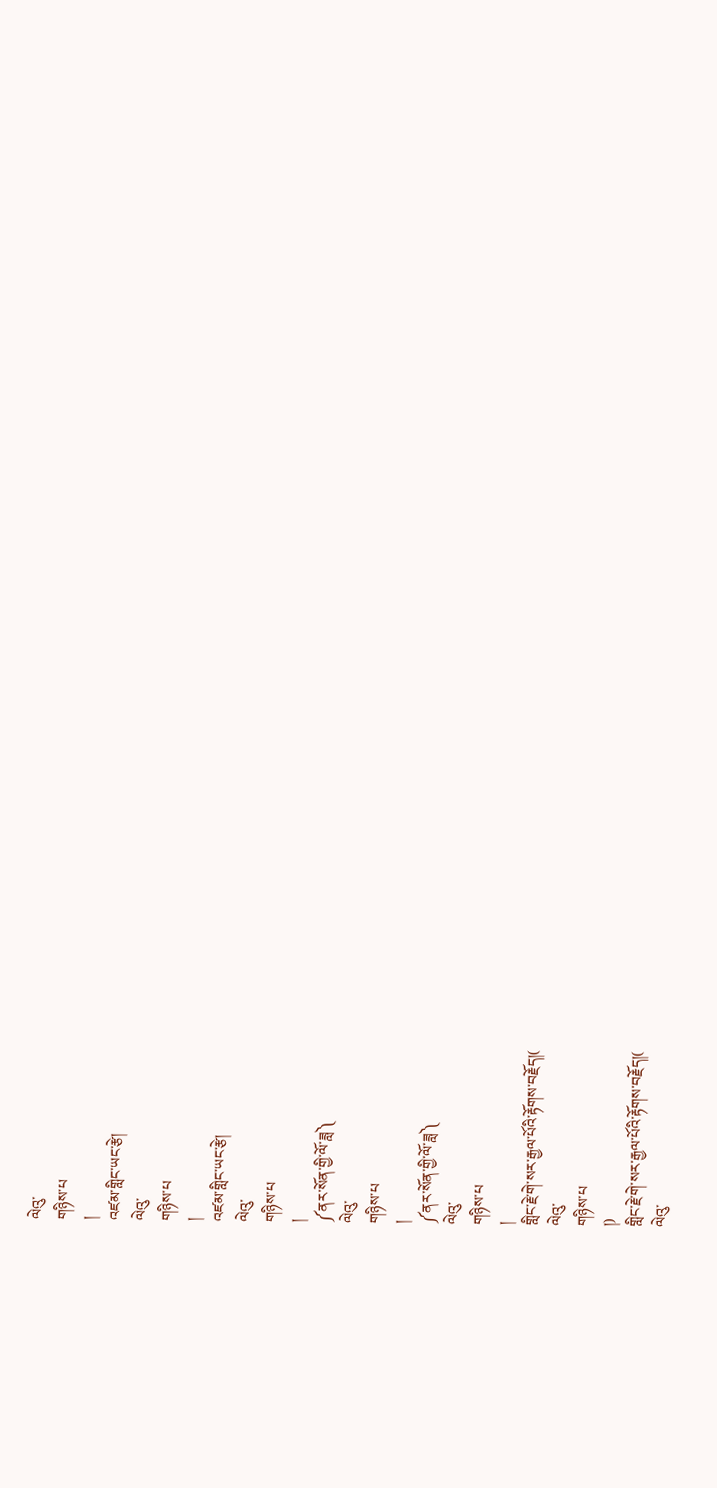ལེའུ་
གཉིས་པ
།
འཛམ་གླིང་ཡང་རྩེ།
ལེའུ་
གཉིས་པ
།
འཛམ་གླིང་ཡང་རྩེ།
ལེའུ་
གཉིས་པ
།
༼ནར་སོན་གྱི་ལོ་ཟླ༽
ལེའུ་
གཉིས་པ
།
༼ནར་སོན་གྱི་ལོ་ཟླ༽
ལེའུ་
གཉིས་པ
།
གླིང་རྗེ་གེ་སར་རྒྱལ་པོའི་རྟོགས་བརྗོད།(
ལེའུ་
གཉིས་པ
།)
གླིང་རྗེ་གེ་སར་རྒྱལ་པོའི་རྟོགས་བརྗོད།(
ལེའུ་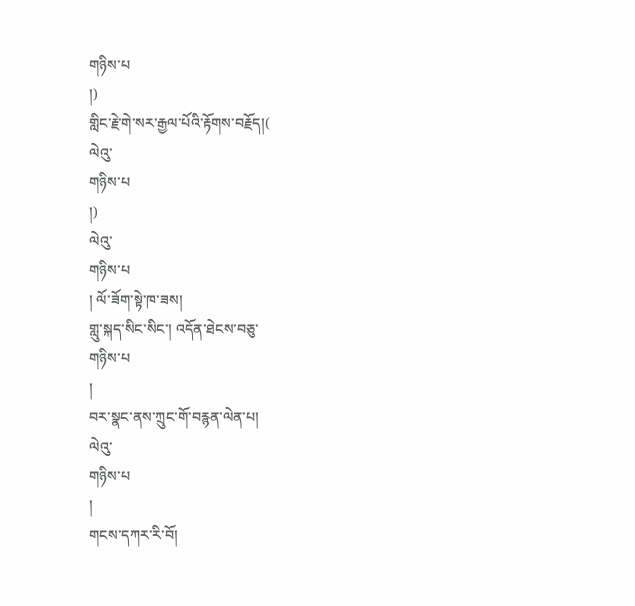གཉིས་པ
།)
གླིང་རྗེ་གེ་སར་རྒྱལ་པོའི་རྟོགས་བརྗོད།(
ལེའུ་
གཉིས་པ
།)
ལེའུ་
གཉིས་པ
། ལོ་ཟོག་སྟེ་ཁ་ཟས།
གླུ་སྐད་སིང་སིང་། འདོན་ཐེངས་བཅུ་
གཉིས་པ
།
བར་སྣང་ནས་ཀྲུང་གོ་བརྙན་ལེན་པ།
ལེའུ་
གཉིས་པ
།
གངས་དཀར་རི་བོ།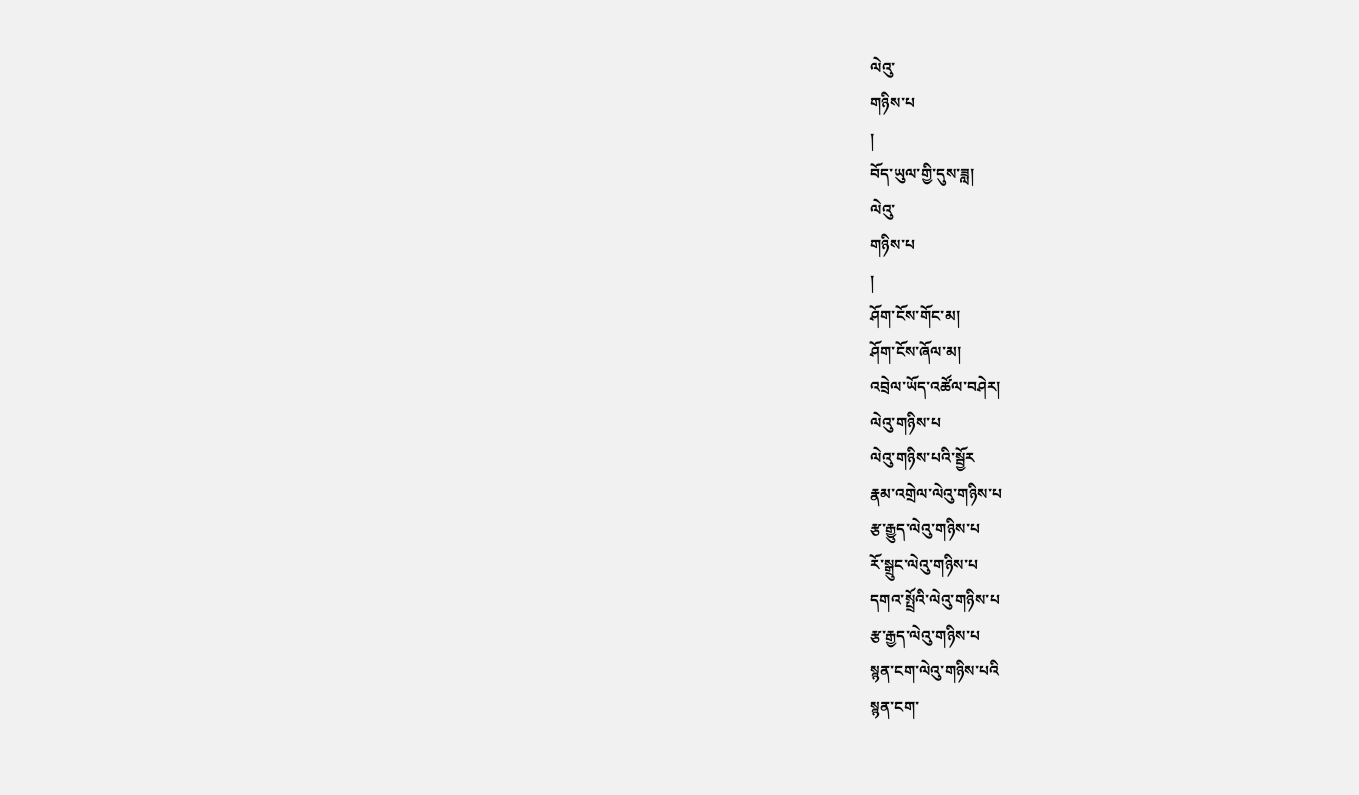ལེའུ་
གཉིས་པ
།
བོད་ཡུལ་གྱི་དུས་ཟླ།
ལེའུ་
གཉིས་པ
།
ཤོག་ངོས་གོང་མ།
ཤོག་ངོས་ཞོལ་མ།
འབྲེལ་ཡོད་འཚོལ་བཤེར།
ལེའུ་གཉིས་པ
ལེའུ་གཉིས་པའི་སྦྱོར
རྣམ་འགྲེལ་ལེའུ་གཉིས་པ
རྩ་རྒྱུད་ལེའུ་གཉིས་པ
རོ་སྒྲུང་ལེའུ་གཉིས་པ
དགའ་སྤྲོའི་ལེའུ་གཉིས་པ
རྩ་རྒྱད་ལེའུ་གཉིས་པ
སྙན་ངག་ལེའུ་གཉིས་པའི
སྙན་ངག་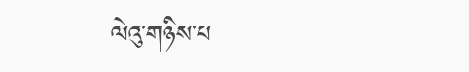ལེའུ་གཉིས་པ